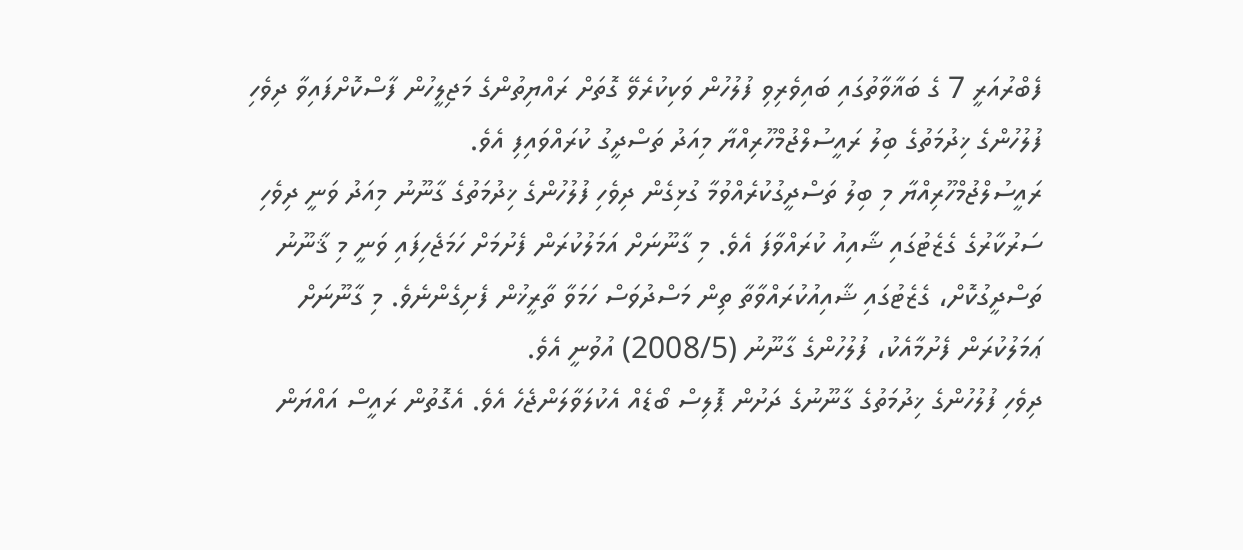ފެބްރުއަރީ 7 ގެ ބަޣާވާތުގައި ބައިވެރިވި ފުލުހުން ވަކިކުރެވޭ ގޮތަށް ރައްޔިތުންގެ މަޖިލީހުން ފާސްކޮށްފައިވާ ދިވެހި ފުލުހުންގެ ޚިދުމަތުގެ ބިލު ރައީސުލްޖުމްހޫރިއްޔާ މިއަދު ތަސްދީގު ކުރައްވައިފި އެވެ.
ރައީސުލްޖުމްހޫރިއްޔާ މި ބިލު ތަސްދީގުކުރެއްވުމާ ގުޅިގެން ދިވެހި ފުލުހުންގެ ޚިދުމަތުގެ ގާނޫނު މިއަދު ވަނީ ދިވެހި ސަރުކާރުގެ ގެޒެޓުގައި ޝާއިއު ކުރައްވާފަ އެވެ. މި ގާނޫނަށް އަމަލުކުރަން ފެށުމަށް ހަމަޖެހިފައި ވަނީ މި ޤާނޫނު ތަސްދީގުކޮށް، ގެޒެޓުގައި ޝާއިއުކުރައްވާތާ ތިން މަސްދުވަސް ހަމަވާ ތާރީޚުން ފެށިގެންނެވެ. މި ގާނޫނަށް ޢަމަލުކުރަން ފެށުމާއެކު، ފުލުހުންގެ ގާނޫނު (2008/5) އުވުނީ އެވެ.
ދިވެހި ފުލުހުންގެ ޚިދުމަތުގެ ގާނޫނުގެ ދަށުން ޕޮލިސް ބޯޑެއް އެކުލަވާލަންޖެހެ އެވެ. އެގޮތުން ރައީސް އައްޔަން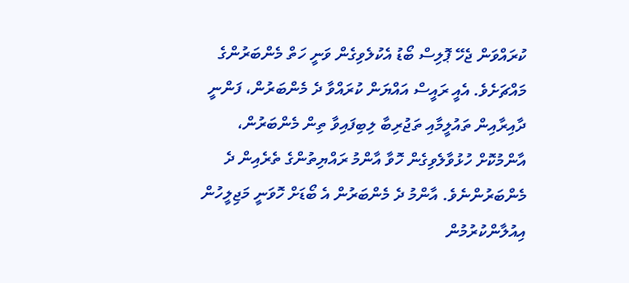ކުރައްވަން ޖެހޭ ޕޮލިސް ބޯޑު އެކުލެވިގެން ވަނީ ހަތް މެންބަރުންގެ މައްޗަށެވެ. އެއީ ރައީސް އައްޔަން ކުރައްވާ ދެ މެންބަރުން، ފަންނީ ދާއިރާއިން ތައުލީމާއި ތަޖުރިބާ ލިބިފައިވާ ތިން މެންބަރުން، އާންމުކޮށް ހުޅުވާލެވިގެން ހޮވާ އާންމު ރައްޔިތުންގެ ތެރެއިން ދެ މެންބަރުންނެވެ. އާންމު ދެ މެންބަރުން އެ ބޯޑަށް ހޮވަނީ މަޖިލީހުން އިއުލާންކުރުމުން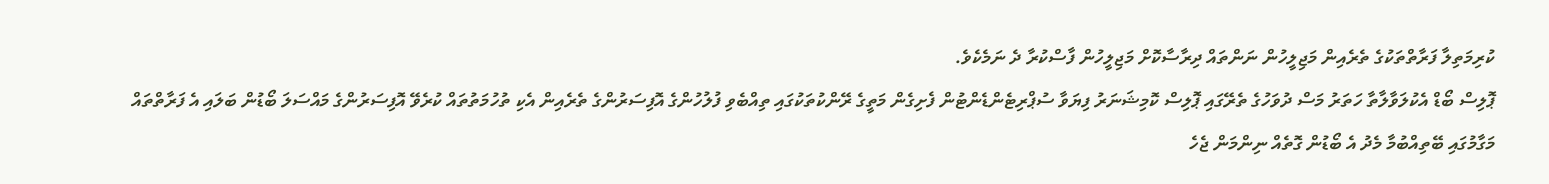ކުރިމަތިލާ ފަރާތްތަކުގެ ތެރެއިން މަޖިލީހުން ނަންތައް ދިރާސާކޮށް މަޖިލީހުން ފާސްކުރާ ދެ ނަމެކެވެ.
ޕޮލިސް ބޯޑް އެކުލަވާލާތާ ހަތަރު މަސް ދުވަހުގެ ތެރޭގައި ޕޮލިސް ކޮމިޝަނަރު ފިޔަވާ ސުޕްރިޓެންޑެންޓުން ފެށިގެން މަތީގެ ރޭންކުތަކުގައި ތިއްބެވި ފުލުހުންގެ އޮފިސަރުންގެ ތެރެއިން އެކި ތުހުމަތުތައް ކުރެވޭ އޮފިސަރުންގެ މައްސަލަ ބޯޑުން ބަލައި އެ ފަރާތްތައް މަގާމުގައި ބޭތިއްބުމާ މެދު އެ ބޯޑުން ގޮތެއް ނިންމަން ޖެހެ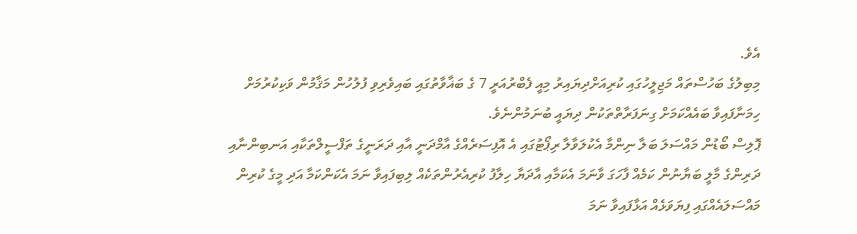އެވެ.
މިބިލުގެ ބަހުސްތައް މަޖިލީހުގައި ކުރިއަށްދިޔައިރު މިއީ ފެބްރުއަރީ 7 ގެ ބަޣާވާތުގައި ބައިވެރިވި ފުލުހުން މަޤާމުން ވަކިކުރުމަށް ހިމަނާފައިވާ ބައެއްކަމަށް ގިނަފަރާތްތަކުން ދިޔައީ ބުނަމުންނެވެ.
ޕޮލިސް ބޯޑުން މައްސަލަ ބަލާ ނިންމާ އެކުލަވާލާ ރިޕޯޓުގައި އެ އޮފިސަރެއްގެ އާމްދަނީ އާއި ދަރަނީގެ ތަފްސީލްތަކާއި އަނބިންނާއި ދަރިންގެ މާލީ ބަޔާނުން ކަމެއް ފާހަގަ ވާނަމަ އެކަމާއި އާދަޔާ ހިލާފު ކުރިއެރުންތަކެއް ލިބިފައިވާ ނަމަ އެކަންކަމާ އަދި މީގެ ކުރިން މައްސަލައެއްގައި ފިޔަވަޅެއް އަޅާފައިވާ ނަމަ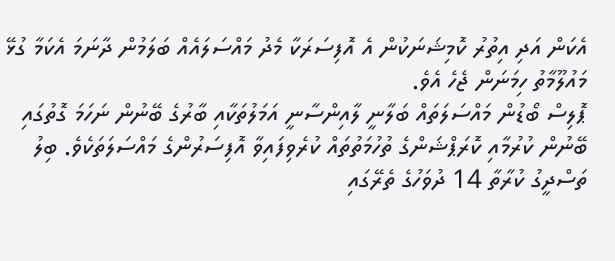އެކަން އަދި އިތުރު ކޮމިޝަނަކުން އެ އޮފިސަރަކާ މެދު މައްސަލައެއް ބަލަމުން ދާނަމަ އެކަމާ ގުޅޭ މައުލޫމާތު ހިމަނަން ޖެހެ އެވެ.
ޕޮލިސް ބޯޑުން މައްސަލަތައް ބަލާނީ ލާއިންސާނީ އަމަލުތަކާއި ބާރުގެ ބޭނުން ނަހަމަ ގޮތުގައި ބޭނުން ކުރުމާއި ކޮރަޕްޝަންގެ ތުހުމަތުތައް ކުރެވިފައިވާ އޮފިސަރުންގެ މައްސަލަތަކެވެ. ބިލު ތަސްދީގު ކުރާތާ 14 ދުވަހުގެ ތެރޭގައި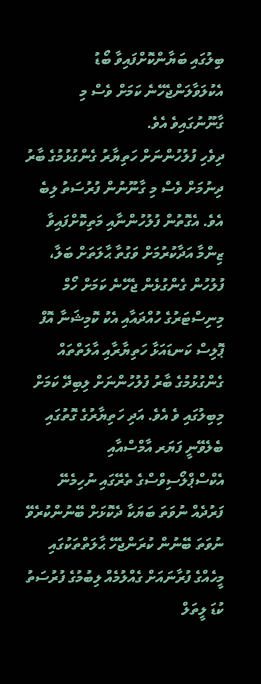ބިލުގައި ބަޔާންކޮށްފައިވާ ބޯޑު އެކުލަވާލަންޖެހޭނެ ކަމަށް ވެސް މި ގާނޫނުގައިވެ އެވެ.
ދިވެހި ފުލުހުންނަށް ހަތިޔާރު ގެންގުޅުމުގެ ބާރު ދިނުމަށް ވެސް މި ގާނޫނުން ފުރުސަތު ލިބެ އެވެ. އެގޮތުން ފުލުހުންނާއި މަތިކޮށްފައިވާ ޒިންމާ އަދާކުރުމަށް ވަގުތާ ޙާލަތަށް ބަލާ، ފުލުހުން ގެންގުޅެން ޖެހޭނެ ކަމަށް ހޯމް މިނިސްޓަރުގެ ހުއްދައާއި އެކު ކޮމިޝަނާ އޮފް ޕޮލިސް ކަނޑައަޅާ ހަތިޔާރާއި އާލަތްތައް ގެންގުޅުމުގެ ބާރު ފުލުހުންނަށް ލިބިދޭ ކަމަށް މިބިލުގައި ވެ އެވެ. އަދި ހަތިޔާރުގެ ގޮތުގައި ބެލެވޭނީ ފަޔަރ އާމްސްއާއި އެކްސްޕްލޯސިވްސްގެ ތެރޭގައި ނުހިމެނޭ ފަރުދެއް ނުވަތަ ބަޔަކާ ދެކޮޅަށް ބޭނުންކުރެވޭ ނުވަތަ ބޭނުން ކުރަންޖެހޭ ޙާލަތްތަކުގައި މީހެއްގެ ފުރާނައަށް ގެއްލުމެއް ލިބުމުގެ ފުރުސަތު ކުޑަ ލީތަލް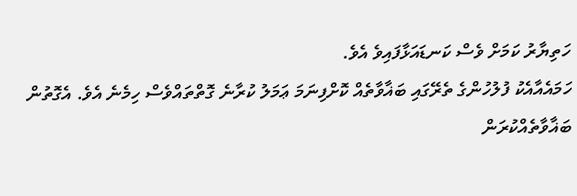ހަތިޔާރު ކަމަށް ވެސް ކަނޑައަޅާފައިވެ އެވެ.
ހަމައެއާއެކު ފުލުހުންގެ ތެރޭގައި ބަޣާވާތެއް ކޮށްފިނަމަ ޢަމަލު ކުރާނެ ގޮތްތައްވެސް ހިމެނެ އެވެ. އެގޮތުން ބަޣާވާތެއްކުރަން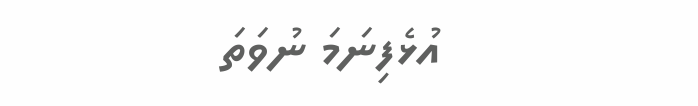އުޅެފިނަމަ ނުވަތަ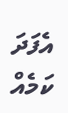އެފަދަ ކަމެއް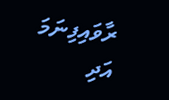ރާވައިފިނަމަ އަދި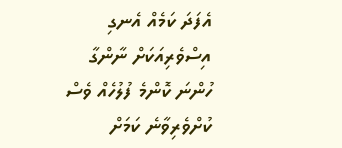އެފަދަ ކަމެއް އެނގި އިސްވެރިއަކަށް ނާންގާ ހުންނަ ކޮންމެ ފުލުހެއް ވެސް ކުށްވެރިވާނެ ކަމަށް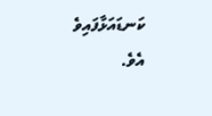ކަނޑައަޅާފައިވެ އެވެ.